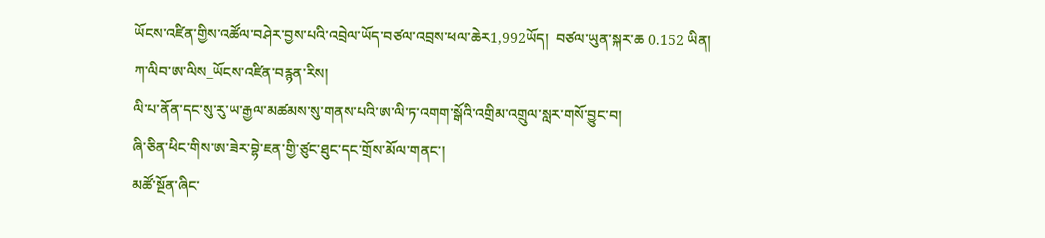ཡོངས་འཛིན་གྱིས་འཚོལ་བཤེར་བྱས་པའི་འབྲེལ་ཡོད་བཙལ་འབྲས་ཕལ་ཆེར1,992ཡོད།  བཙལ་ཡུན་སྐར་ཆ 0.152 ཡིན།
ཀ་ལིབ་ཨ་ལིས_ཡོངས་འཛིན་བརྙན་རིས།
ལི་པ་ནོན་དང་སུ་རུ་ཡ་རྒྱལ་མཚམས་སུ་གནས་པའི་ཨ་ལི་ཏ་འགག་སྒོའི་འགྲིམ་འགྲུལ་སླར་གསོ་བྱུང་བ།
ཞི་ཅིན་ཕིང་གིས་ཨ་ཟེར་བྷེ་ཇན་གྱི་ཙུང་ཐུང་དང་གྲོས་མོལ་གནང་།
མཚོ་སྔོན་ཞིང་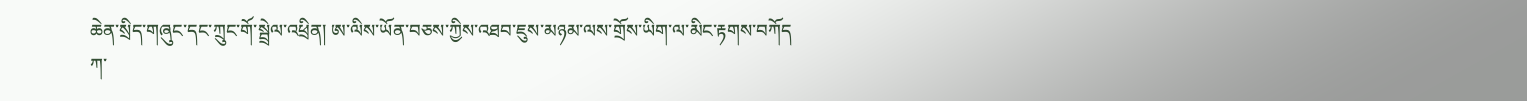ཆེན་སྲིད་གཞུང་དང་ཀྲུང་གོ་སྦྲེལ་འཕྲིན། ཨ་ལིས་ཡོན་བཅས་ཀྱིས་འཐབ་ཇུས་མཉམ་ལས་གྲོས་ཡིག་ལ་མིང་རྟགས་བཀོད
ཀ་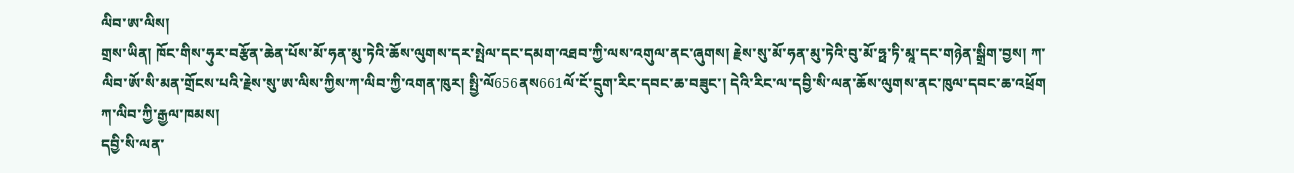ལིབ་ཨ་ལིས།
གྲས་ཡིན། ཁོང་གིས་ཧུར་བརྩོན་ཆེན་པོས་མོ་ཧན་མུ་ཏེའི་ཆོས་ལུགས་དར་སྤེལ་དང་དམག་འཐབ་ཀྱི་ལས་འགུལ་ནང་ཞུགས། རྗེས་སུ་མོ་ཧན་མུ་ཏེའི་བུ་མོ་ཧྥ་ཏི་མཱ་དང་གཉེན་སྒྲིག་བྱས། ཀ་ལིབ་ཨོ་སི་མན་གྲོངས་པའི་རྗེས་སུ་ཨ་ལིས་ཀྱིས་ཀ་ལིབ་ཀྱི་འགན་ཁུར། སྤྱི་ལོ656ནས661ལོ་ངོ་དྲུག་རིང་དབང་ཆ་བཟུང་། དེའི་རིང་ལ་དབྱི་སི་ལན་ཆོས་ལུགས་ནང་ཁུལ་དབང་ཆ་འཕྲོག
ཀ་ལིབ་ཀྱི་རྒྱལ་ཁམས།
དབྱི་སི་ལན་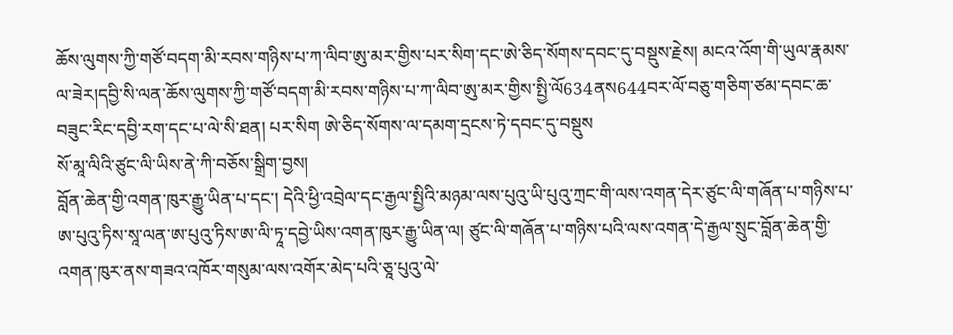ཆོས་ལུགས་ཀྱི་གཙོ་བདག་མི་རབས་གཉིས་པ་ཀ་ལིབ་ཨུ་མར་གྱིས་པར་སིག་དང་ཨེ་ཅིད་སོགས་དབང་དུ་བསྡུས་རྗེས། མངའ་འོག་གི་ཡུལ་རྣམས་ལ་ཟེར།དབྱི་སི་ལན་ཆོས་ལུགས་ཀྱི་གཙོ་བདག་མི་རབས་གཉིས་པ་ཀ་ལིབ་ཨུ་མར་གྱིས་སྤྱི་ལོ634ནས644བར་ལོ་བཅུ་གཅིག་ཙམ་དབང་ཆ་བཟུང་རིང་དབྱི་རག་དང་པ་ལེ་སི་ཐན། པར་སིག ཨེ་ཅིད་སོགས་ལ་དམག་དྲངས་ཏེ་དབང་དུ་བསྡུས
སོ་མཱ་ལིའི་ཙུང་ལི་ཡིས་ནེ་ཀི་བཅོས་སྒྲིག་བྱས།
བློན་ཆེན་གྱི་འགན་ཁུར་རྒྱུ་ཡིན་པ་དང་། དེའི་ཕྱི་འབྲེལ་དང་རྒྱལ་སྤྱིའི་མཉམ་ལས་པུའུ་ཡི་པུའུ་ཀྲང་གི་ལས་འགན་དེར་ཙུང་ལི་གཞོན་པ་གཉིས་པ་ཨ་པུའུ་ཏིས་སཱ་ལན་ཨ་པུའུ་ཏིས་ཨ་ལི་ཏཱ་དབྱེ་ཡིས་འགན་ཁུར་རྒྱུ་ཡིན་ལ། ཙུང་ལི་གཞོན་པ་གཉིས་པའི་ལས་འགན་དེ་རྒྱལ་སྲུང་བློན་ཆེན་གྱི་འགན་ཁུར་ནས་གཟའ་འཁོར་གསུམ་ལས་འགོར་མེད་པའི་ཅཱ་པུའུ་ལེ་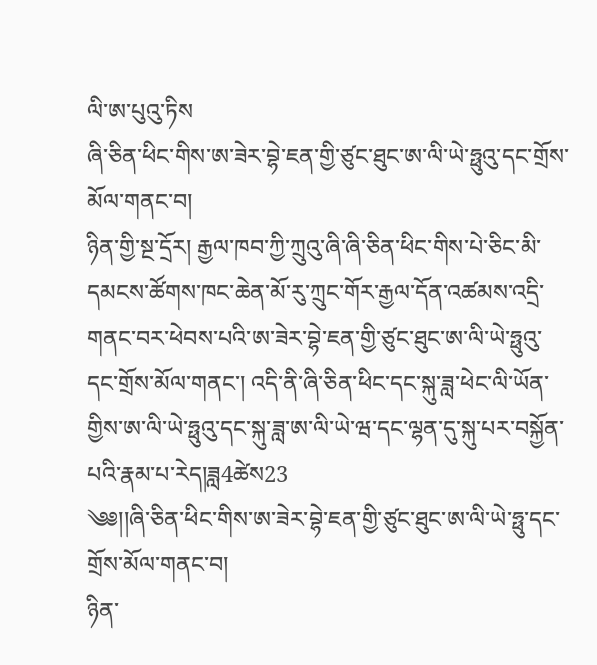ལི་ཨ་པུའུ་ཏིས
ཞི་ཅིན་ཕིང་གིས་ཨ་ཟེར་བྷེ་ཇན་གྱི་ཙུང་ཐུང་ཨ་ལི་ཡེ་ཧྥུའུ་དང་གྲོས་མོལ་གནང་བ།
ཉིན་གྱི་སྔ་དྲོར། རྒྱལ་ཁབ་ཀྱི་ཀྲུའུ་ཞི་ཞི་ཅིན་ཕིང་གིས་པེ་ཅིང་མི་དམངས་ཚོགས་ཁང་ཆེན་མོ་རུ་ཀྲུང་གོར་རྒྱལ་དོན་འཚམས་འདྲི་གནང་བར་ཕེབས་པའི་ཨ་ཟེར་བྷེ་ཇན་གྱི་ཙུང་ཐུང་ཨ་ལི་ཡེ་ཧྥུའུ་དང་གྲོས་མོལ་གནང་། འདི་ནི་ཞི་ཅིན་ཕིང་དང་སྐུ་ཟླ་ཕེང་ལི་ཡོན་གྱིས་ཨ་ལི་ཡེ་ཧྥུའུ་དང་སྐུ་ཟླ་ཨ་ལི་ཡེ་ཝ་དང་ལྷན་དུ་སྐུ་པར་བསྐྱོན་པའི་རྣམ་པ་རེད།ཟླ4ཚེས23
༄༅།།ཞི་ཅིན་ཕིང་གིས་ཨ་ཟེར་བྷེ་ཇན་གྱི་ཙུང་ཐུང་ཨ་ལི་ཡེ་ཧྥུ་དང་གྲོས་མོལ་གནང་བ།
ཉིན་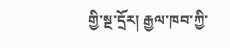གྱི་སྔ་དྲོར། རྒྱལ་ཁབ་ཀྱི་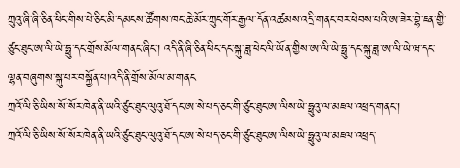ཀྲུའུ་ཞི་ཞི་ཅིན་ཕིང་གིས་པེ་ཅིང་མི་དམངས་ཚོགས་ཁང་ཆེ་མོར་ཀྲུང་གོར་རྒྱལ་དོན་འཚམས་འདྲི་གནང་བར་ཕེབས་པའི་ཨ་ཟེར་བྷེ་ཇན་གྱི་ཙུང་ཐུང་ཨ་ལི་ཡེ་ཧྥུ་དང་གྲོས་མོལ་གནང་ཞིང་། འདི་ནི་ཞི་ཅིན་ཕིང་དང་སྐུ་ཟླ་ཕེང་ལི་ཡོན་གྱིས་ཨ་ལི་ཡེ་ཧྥུ་དང་སྐུ་ཟླ་ཨ་ལི་ཡེ་ཝ་དང་ལྷན་བཞུགས་སྐུ་པར་བསྐྱོན་པ།འདི་ནི་གྲོས་མོལ་མ་གནང
ཀྲའོ་ལི་ཅི་ཡིས་སོ་སོར་ཁེན་ནི་ཡའི་ཙུང་ཐུང་ལུའུ་ཐོ་དང་ཨ་སེ་པད་ཅང་གི་ཙུང་ཐུང་ཨ་ལིས་ཡེ་ཧྥུའུ་ལ་མཇལ་འཕྲད་གནང་།
ཀྲའོ་ལི་ཅི་ཡིས་སོ་སོར་ཁེན་ནི་ཡའི་ཙུང་ཐུང་ལུའུ་ཐོ་དང་ཨ་སེ་པད་ཅང་གི་ཙུང་ཐུང་ཨ་ལིས་ཡེ་ཧྥུའུ་ལ་མཇལ་འཕྲད་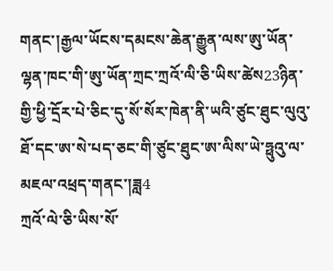གནང་།རྒྱལ་ཡོངས་དམངས་ཆེན་རྒྱུན་ལས་ཨུ་ཡོན་ལྷན་ཁང་གི་ཨུ་ཡོན་ཀྲང་ཀྲའོ་ལི་ཅི་ཡིས་ཚེས23ཉིན་གྱི་ཕྱི་དྲོར་པེ་ཅིང་དུ་སོ་སོར་ཁེན་ནི་ཡའི་ཙུང་ཐུང་ལུའུ་ཐོ་དང་ཨ་སེ་པད་ཅང་གི་ཙུང་ཐུང་ཨ་ལིས་ཡེ་ཧྥུའུ་ལ་མཇལ་འཕྲད་གནང་།ཟླ4
ཀྲའོ་ལེ་ཅི་ཡིས་སོ་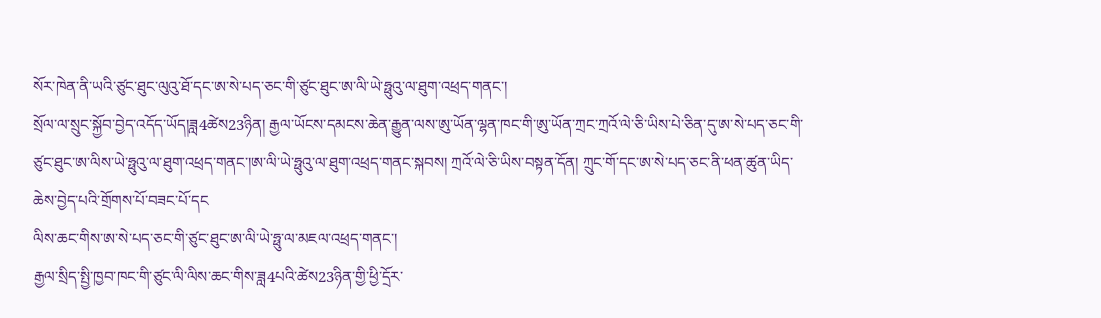སོར་ཁེན་ནི་ཡའི་ཙུང་ཐུང་ལུའུ་ཐོ་དང་ཨ་སེ་པད་ཅང་གི་ཙུང་ཐུང་ཨ་ལི་ཡེ་ཧྥུའུ་ལ་ཐུག་འཕྲད་གནང་།
སྲོལ་ལ་སྲུང་སྐྱོབ་བྱེད་འདོད་ཡོད།ཟླ4ཚེས23ཉིན། རྒྱལ་ཡོངས་དམངས་ཆེན་རྒྱུན་ལས་ཨུ་ཡོན་ལྷན་ཁང་གི་ཨུ་ཡོན་ཀྲང་ཀྲའོ་ལེ་ཅི་ཡིས་པེ་ཅིན་དུ་ཨ་སེ་པད་ཅང་གི་ཙུང་ཐུང་ཨ་ལིས་ཡེ་ཧྥུའུ་ལ་ཐུག་འཕྲད་གནང་།ཨ་ལི་ཡེ་ཧྥུའུ་ལ་ཐུག་འཕྲད་གནང་སྐབས། ཀྲའོ་ལེ་ཅི་ཡིས་བསྟན་དོན། ཀྲུང་གོ་དང་ཨ་སེ་པད་ཅང་ནི་ཕན་ཚུན་ཡིད་ཆེས་བྱེད་པའི་གྲོགས་པོ་བཟང་པོ་དང
ལིས་ཆང་གིས་ཨ་སེ་པད་ཅང་གི་ཙུང་ཐུང་ཨ་ལི་ཡེ་ཧྥུ་ལ་མཇལ་འཕྲད་གནང་།
རྒྱལ་སྲིད་སྤྱི་ཁྱབ་ཁང་གི་ཙུང་ལི་ལིས་ཆང་གིས་ཟླ4པའི་ཚེས23ཉིན་གྱི་ཕྱི་དྲོར་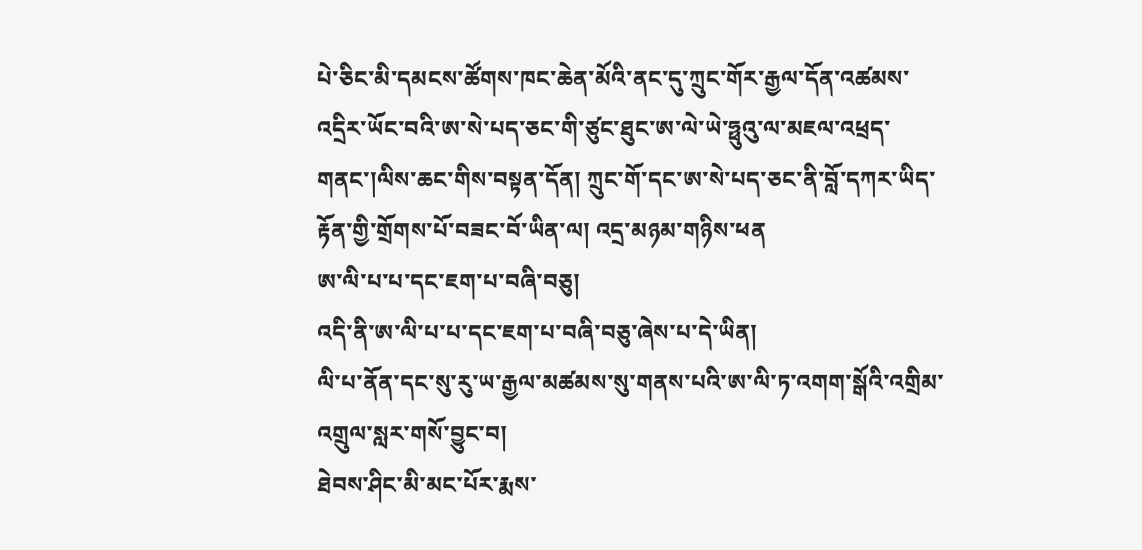པེ་ཅིང་མི་དམངས་ཚོགས་ཁང་ཆེན་མོའི་ནང་དུ་ཀྲུང་གོར་རྒྱལ་དོན་འཚམས་འདྲིར་ཡོང་བའི་ཨ་སེ་པད་ཅང་གི་ཙུང་ཐུང་ཨ་ལེ་ཡེ་ཧྥུའུ་ལ་མཇལ་འཕྲད་གནང་།ལིས་ཆང་གིས་བསྟན་དོན། ཀྲུང་གོ་དང་ཨ་སེ་པད་ཅང་ནི་བློ་དཀར་ཡིད་རྟོན་གྱི་གྲོགས་པོ་བཟང་བོ་ཡིན་ལ། འདྲ་མཉམ་གཉིས་ཕན
ཨ་ལི་པ་པ་དང་ཇག་པ་བཞི་བཅུ།
འདི་ནི་ཨ་ལི་པ་པ་དང་ཇག་པ་བཞི་བཅུ་ཞེས་པ་དེ་ཡིན།
ལི་པ་ནོན་དང་སུ་རུ་ཡ་རྒྱལ་མཚམས་སུ་གནས་པའི་ཨ་ལི་ཏ་འགག་སྒོའི་འགྲིམ་འགྲུལ་སླར་གསོ་བྱུང་བ།
ཐེབས་ཤིང་མི་མང་པོར་རྨས་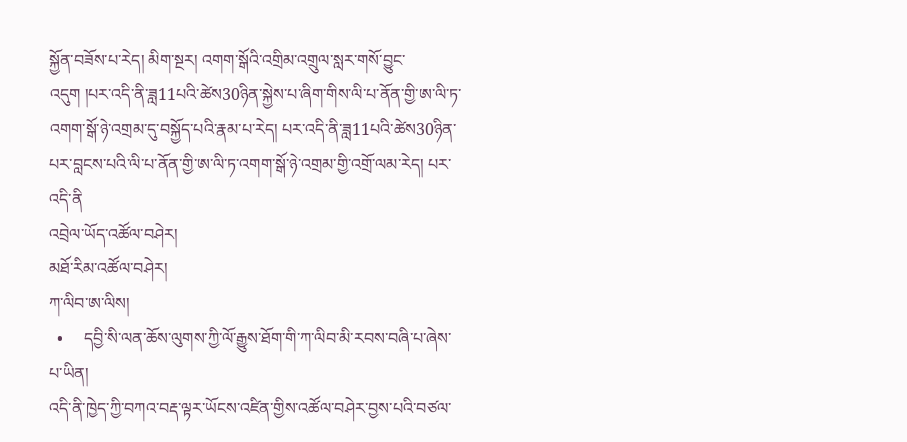སྐྱོན་བཟོས་པ་རེད། མིག་སྔར། འགག་སྒོའི་འགྲིམ་འགྲུལ་སླར་གསོ་བྱུང་འདུག །པར་འདི་ནི་ཟླ11པའི་ཚེས30ཉིན་སྐྱེས་པ་ཞིག་གིས་ལི་པ་ནོན་གྱི་ཨ་ལི་ཏ་འགག་སྒོ་ཉེ་འགྲམ་དུ་བསྐྱོད་པའི་རྣམ་པ་རེད། པར་འདི་ནི་ཟླ11པའི་ཚེས30ཉིན་པར་བླངས་པའི་ལི་པ་ནོན་གྱི་ཨ་ལི་ཏ་འགག་སྒོ་ཉེ་འགྲམ་གྱི་འགྲོ་ལམ་རེད། པར་འདི་ནི
འབྲེལ་ཡོད་འཚོལ་བཤེར།
མཐོ་རིམ་འཚོལ་བཤེར།
ཀ་ལིབ་ཨ་ལིས།
  •     དབྱི་སི་ལན་ཆོས་ལུགས་ཀྱི་ལོ་རྒྱུས་ཐོག་གི་ཀ་ལིབ་མི་རབས་བཞི་པ་ཞེས་པ་ཡིན།
འདི་ནི་ཁྱེད་ཀྱི་བཀའ་བརྡ་ལྟར་ཡོངས་འཛིན་གྱིས་འཚོལ་བཤེར་བྱས་པའི་བཙལ་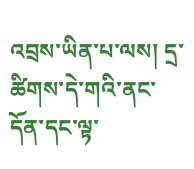འབྲས་ཡིན་པ་ལས། དྲ་ཚིགས་དེ་གའི་ནང་དོན་དང་ལྟ་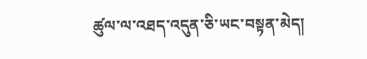ཚུལ་ལ་འཐད་འདུན་ཅི་ཡང་བསྟན་མེད།